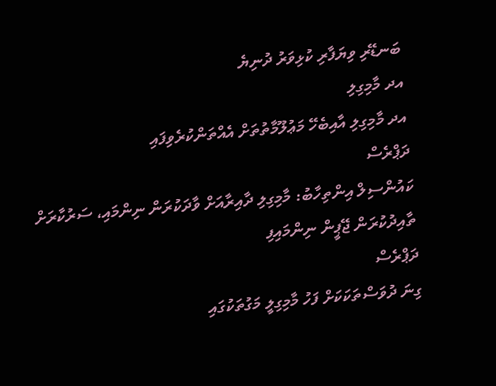ބަނޑޭރި ވިޔަފާރި ކުޅިވަރު ދުނިޔެ
އދ މާމިގިލި
އދ މާމިގިލި އާއިބެހޭ މަޢުލޫމާތުތަށް އެއްތަންކުރެވިފައި
ދަޕްރެސް
ކައުންސިލް އިންތިހާބު: މާމިގިލި ދާއިރާއަށް ވާދަކުރަން ނިންމައި، ސަރުކާރަށް ތާއިދުކުރަން ޖޭޕީން ނިންމައިފި
ދަޕްރެސް
ގިނަ ދުވަސްތަކަކަށް ފަހު މާމިގިލީ މަގުތަކުގައި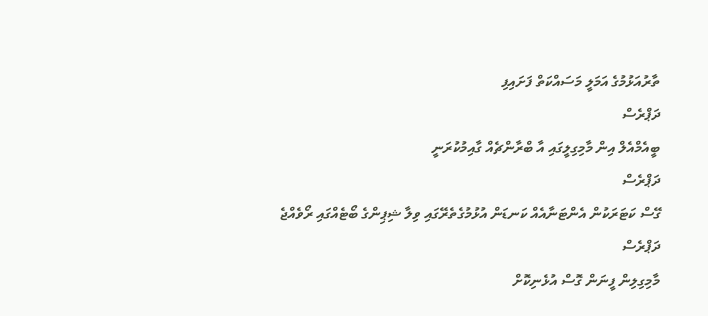ތާރުއަޅުމުގެ އަމަލީ މަސައްކަތް ފަށައިފި
ދަޕްރެސް
ބީއެމްއެލް އިން މާމިގިލީގައި އާ ބްރާންޗެއް ގާއިމުކުރަނީ
ދަޕްރެސް
ގޭސް ކަޓަރަކުން އެންޓަނާއެއް ކަނޑަން އުޅުމުގެތެރޭގައި ވިލާ ޝިޕިންގެ ބޯޓެއްގައި ރޯވެއްޖެ
ދަޕްރެސް
މާމިގިލިން ފީނަން ގޮސް އުޅެނިކޮށް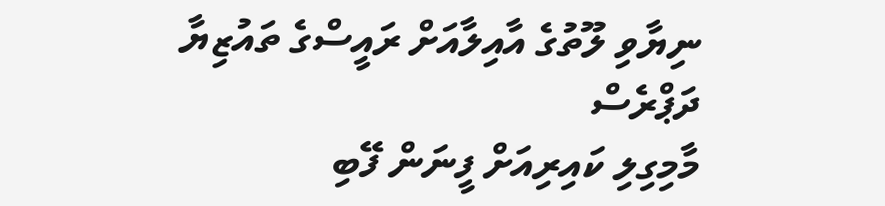ނިޔާވި ލޫތުގެ އާއިލާއަށް ރައީސްގެ ތައުޒިޔާ
ދަޕްރެސް
މާމިގިލި ކައިރިއަށް ފީނަން ފޭބި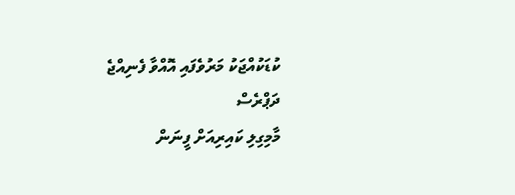ކުޑަކުއްޖަކު މަރުވެފައި އޮއްވާ ފެނިއްޖެ
ދަޕްރެސް
މާމިގިލި ކައިރިއަށް ފީނަން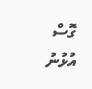ގޮސް އުޅުނު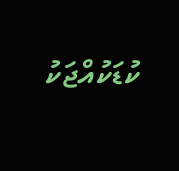ކުޑަކުއްޖަކު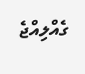ގެއްލިއްޖެ